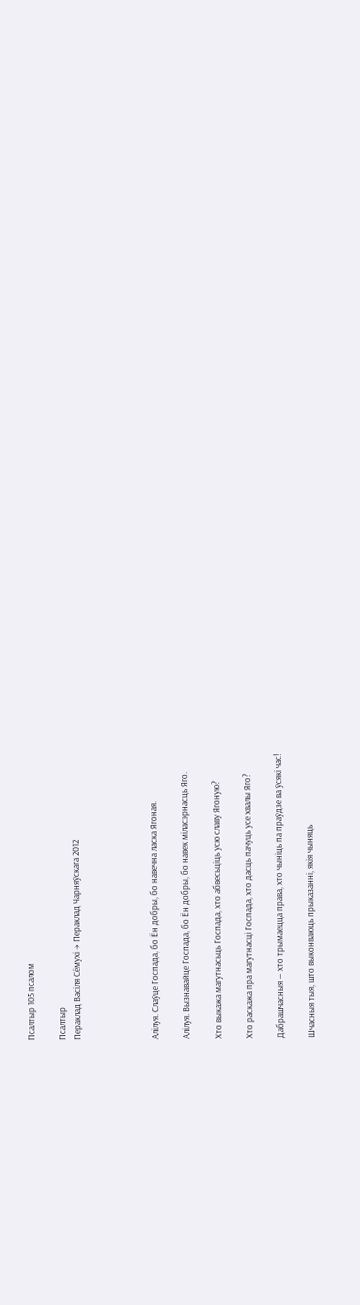Псалтыр 105 псалом

Псалтыр
Пераклад Васіля Сёмухі → Пераклад Чарняўскага 2012




Алілуя. Слаўце Госпада, бо Ён добры, бо навечна ласка Ягоная.

Алілуя. Вызнавайце Госпада, бо Ён добры, бо навек міласэрнасць Яго.

Хто выкажа магутнасьць Госпада, хто абвесьціць усю славу Ягоную?

Хто раскажа пра магутнасці Госпада, хто дасць пачуць усе хвалы Яго?

Дабрашчасныя — хто трымаецца права, хто чыніць па праўдзе ва ўсякі час!

Шчасныя тыя, што выконваюць прыказанні, якія чыняць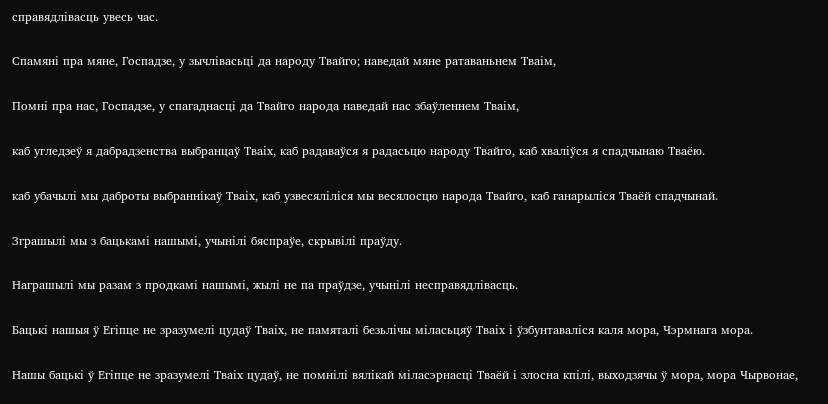справядлівасць увесь час.

Спамяні пра мяне, Госпадзе, у зычлівасьці да народу Твайго; наведай мяне ратаваньнем Тваім,

Помні пра нас, Госпадзе, у спагаднасці да Твайго народа наведай нас збаўленнем Тваім,

каб угледзеў я дабрадзенства выбранцаў Тваіх, каб радаваўся я радасьцю народу Твайго, каб хваліўся я спадчынаю Тваёю.

каб убачылі мы даброты выбраннікаў Тваіх, каб узвесяліліся мы весялосцю народа Твайго, каб ганарыліся Тваёй спадчынай.

Зграшылі мы з бацькамі нашымі, учынілі бяспраўе, скрывілі праўду.

Награшылі мы разам з продкамі нашымі, жылі не па праўдзе, учынілі несправядлівасць.

Бацькі нашыя ў Егіпце не зразумелі цудаў Тваіх, не памяталі безьлічы міласьцяў Тваіх і ўзбунтаваліся каля мора, Чэрмнага мора.

Нашы бацькі ў Егіпце не зразумелі Тваіх цудаў, не помнілі вялікай міласэрнасці Тваёй і злосна кпілі, выходзячы ў мора, мора Чырвонае,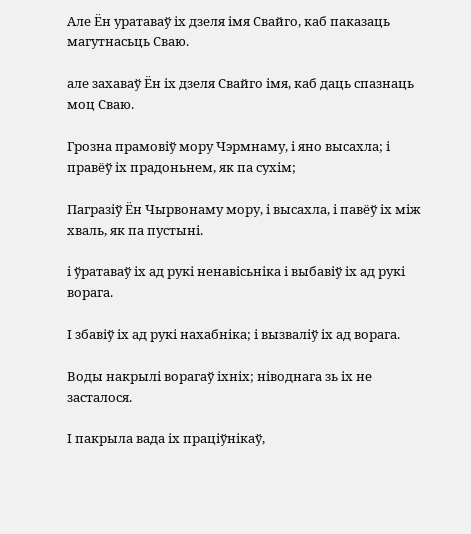Але Ён уратаваў іх дзеля імя Свайго, каб паказаць магутнасьць Сваю.

але захаваў Ён іх дзеля Свайго імя, каб даць спазнаць моц Сваю.

Грозна прамовіў мору Чэрмнаму, і яно высахла; і правёў іх прадоньнем, як па сухім;

Пагразіў Ён Чырвонаму мору, і высахла, і павёў іх між хваль, як па пустыні.

і ўратаваў іх ад рукі ненавісьніка і выбавіў іх ад рукі ворага.

І збавіў іх ад рукі нахабніка; і вызваліў іх ад ворага.

Воды накрылі ворагаў іхніх; ніводнага зь іх не засталося.

І пакрыла вада іх праціўнікаў,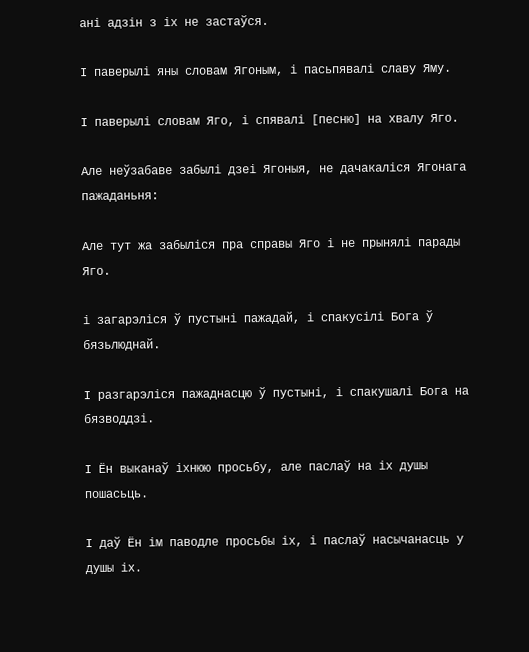ані адзін з іх не застаўся.

І паверылі яны словам Ягоным, і пасьпявалі славу Яму.

І паверылі словам Яго, і спявалі [песню] на хвалу Яго.

Але неўзабаве забылі дзеі Ягоныя, не дачакаліся Ягонага пажаданьня:

Але тут жа забыліся пра справы Яго і не прынялі парады Яго.

і загарэліся ў пустыні пажадай, і спакусілі Бога ў бязьлюднай.

І разгарэліся пажаднасцю ў пустыні, і спакушалі Бога на бязводдзі.

І Ён выканаў іхнюю просьбу, але паслаў на іх душы пошасьць.

І даў Ён ім паводле просьбы іх, і паслаў насычанасць у душы іх.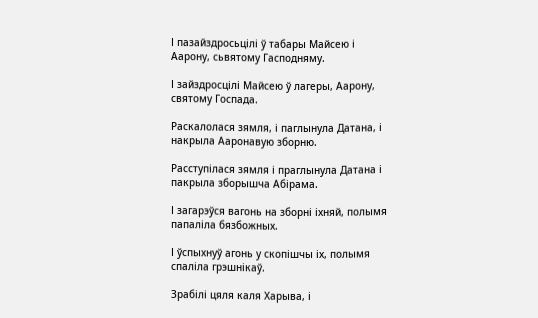І пазайздросьцілі ў табары Майсею і Аарону, сьвятому Гасподняму.

І зайздросцілі Майсею ў лагеры, Аарону, святому Госпада.

Раскалолася зямля, і паглынула Датана, і накрыла Ааронавую зборню.

Расступілася зямля і праглынула Датана і пакрыла зборышча Абірама.

І загарэўся вагонь на зборні іхняй, полымя папаліла бязбожных.

І ўспыхнуў агонь у скопішчы іх, полымя спаліла грэшнікаў.

Зрабілі цяля каля Харыва, і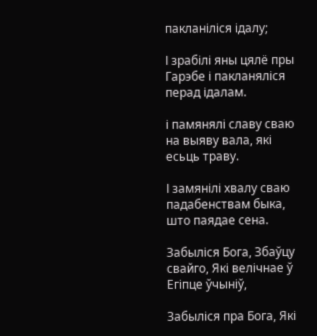пакланіліся ідалу;

І зрабілі яны цялё пры Гарэбе і пакланяліся перад ідалам.

і памянялі славу сваю на выяву вала, які есьць траву.

І замянілі хвалу сваю падабенствам быка, што паядае сена.

Забыліся Бога, Збаўцу свайго, Які велічнае ў Егіпце ўчыніў,

Забыліся пра Бога, Які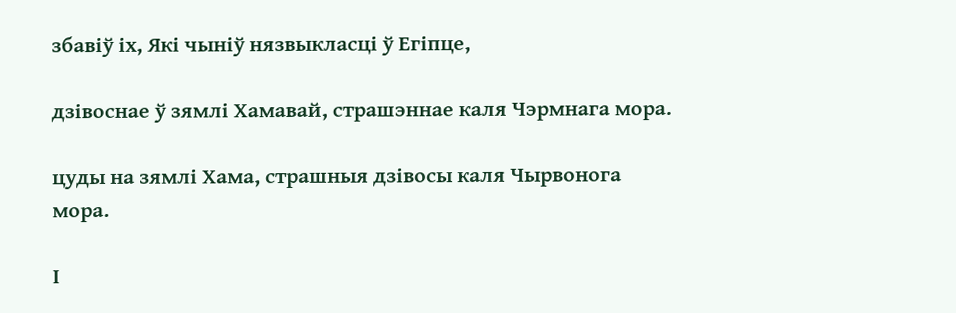збавіў іх, Які чыніў нязвыкласці ў Егіпце,

дзівоснае ў зямлі Хамавай, страшэннае каля Чэрмнага мора.

цуды на зямлі Хама, страшныя дзівосы каля Чырвонога мора.

І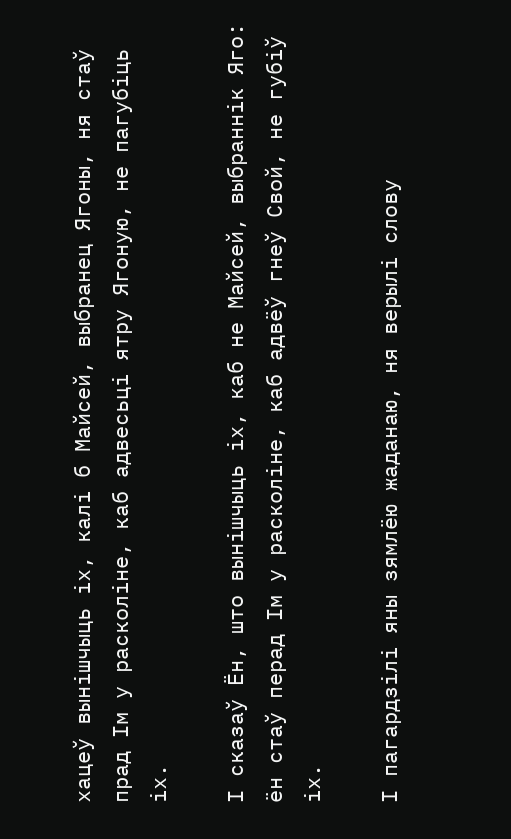хацеў вынішчыць іх, калі б Майсей, выбранец Ягоны, ня стаў прад Ім у расколіне, каб адвесьці ятру Ягоную, не пагубіць іх.

І сказаў Ён, што вынішчыць іх, каб не Майсей, выбраннік Яго: ён стаў перад Ім у расколіне, каб адвёў гнеў Свой, не губіў іх.

І пагардзілі яны зямлёю жаданаю, ня верылі слову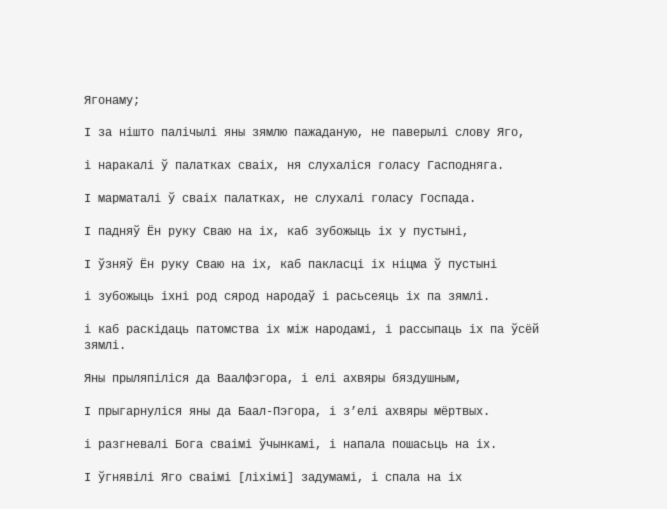Ягонаму;

І за нішто палічылі яны зямлю пажаданую, не паверылі слову Яго,

і наракалі ў палатках сваіх, ня слухаліся голасу Гасподняга.

І марматалі ў сваіх палатках, не слухалі голасу Госпада.

І падняў Ён руку Сваю на іх, каб зубожыць іх у пустыні,

І ўзняў Ён руку Сваю на іх, каб пакласці іх ніцма ў пустыні

і зубожыць іхні род сярод народаў і расьсеяць іх па зямлі.

і каб раскідаць патомства іх між народамі, і рассыпаць іх па ўсёй зямлі.

Яны прыляпіліся да Ваалфэгора, і елі ахвяры бяздушным,

І прыгарнуліся яны да Баал-Пэгора, і з’елі ахвяры мёртвых.

і разгневалі Бога сваімі ўчынкамі, і напала пошасьць на іх.

І ўгнявілі Яго сваімі [ліхімі] задумамі, і спала на іх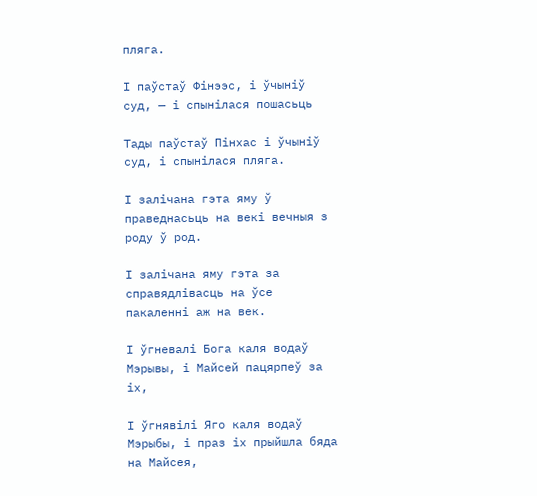пляга.

І паўстаў Фінээс, і ўчыніў суд, — і спынілася пошасьць

Тады паўстаў Пінхас і ўчыніў суд, і спынілася пляга.

І залічана гэта яму ў праведнасьць на векі вечныя з роду ў род.

І залічана яму гэта за справядлівасць на ўсе пакаленні аж на век.

І ўгневалі Бога каля водаў Мэрывы, і Майсей пацярпеў за іх,

І ўгнявілі Яго каля водаў Мэрыбы, і праз іх прыйшла бяда на Майсея,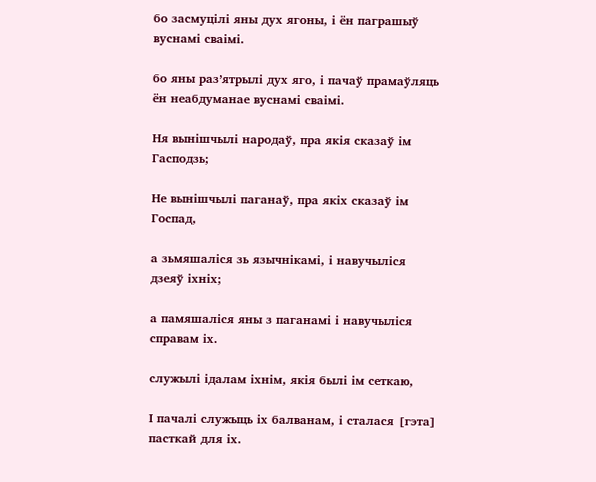бо засмуцілі яны дух ягоны, і ён паграшыў вуснамі сваімі.

бо яны раз’ятрылі дух яго, і пачаў прамаўляць ён неабдуманае вуснамі сваімі.

Ня вынішчылі народаў, пра якія сказаў ім Гасподзь;

Не вынішчылі паганаў, пра якіх сказаў ім Госпад,

а зьмяшаліся зь язычнікамі, і навучыліся дзеяў іхніх;

а памяшаліся яны з паганамі і навучыліся справам іх.

служылі ідалам іхнім, якія былі ім сеткаю,

І пачалі служыць іх балванам, і сталася [гэта] пасткай для іх.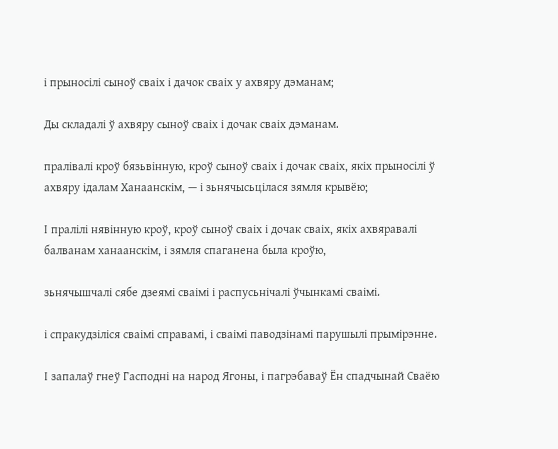і прыносілі сыноў сваіх і дачок сваіх у ахвяру дэманам;

Ды складалі ў ахвяру сыноў сваіх і дочак сваіх дэманам.

пралівалі кроў бязьвінную, кроў сыноў сваіх і дочак сваіх, якіх прыносілі ў ахвяру ідалам Ханаанскім, — і зьнячысьцілася зямля крывёю;

І пралілі нявінную кроў, кроў сыноў сваіх і дочак сваіх, якіх ахвяравалі балванам ханаанскім, і зямля спаганена была кроўю,

зьнячышчалі сябе дзеямі сваімі і распусьнічалі ўчынкамі сваімі.

і спракудзіліся сваімі справамі, і сваімі паводзінамі парушылі прымірэнне.

І запалаў гнеў Гасподні на народ Ягоны, і пагрэбаваў Ён спадчынай Сваёю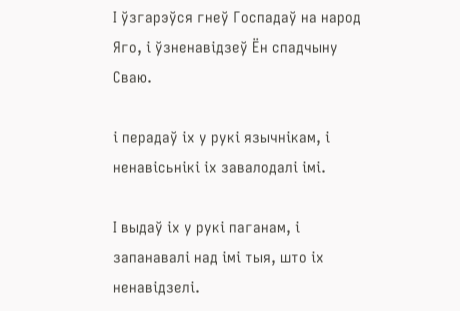І ўзгарэўся гнеў Госпадаў на народ Яго, і ўзненавідзеў Ён спадчыну Сваю.

і перадаў іх у рукі язычнікам, і ненавісьнікі іх завалодалі імі.

І выдаў іх у рукі паганам, і запанавалі над імі тыя, што іх ненавідзелі.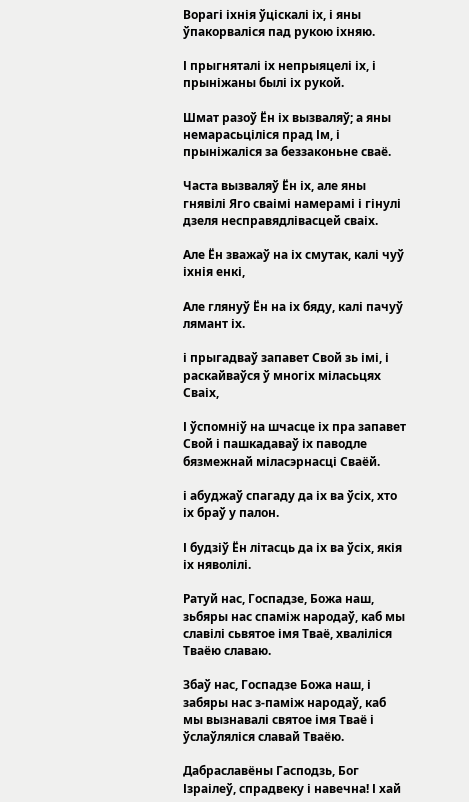Ворагі іхнія ўціскалі іх, і яны ўпакорваліся пад рукою іхняю.

І прыгняталі іх непрыяцелі іх, і прыніжаны былі іх рукой.

Шмат разоў Ён іх вызваляў; а яны немарасьціліся прад Ім, і прыніжаліся за беззаконьне сваё.

Часта вызваляў Ён іх, але яны гнявілі Яго сваімі намерамі і гінулі дзеля несправядлівасцей сваіх.

Але Ён зважаў на іх смутак, калі чуў іхнія енкі,

Але глянуў Ён на іх бяду, калі пачуў лямант іх.

і прыгадваў запавет Свой зь імі, і раскайваўся ў многіх міласьцях Сваіх,

І ўспомніў на шчасце іх пра запавет Свой і пашкадаваў іх паводле бязмежнай міласэрнасці Сваёй.

і абуджаў спагаду да іх ва ўсіх, хто іх браў у палон.

І будзіў Ён літасць да іх ва ўсіх, якія іх няволілі.

Ратуй нас, Госпадзе, Божа наш, зьбяры нас спаміж народаў, каб мы славілі сьвятое імя Тваё, хваліліся Тваёю славаю.

Збаў нас, Госпадзе Божа наш, і забяры нас з-паміж народаў, каб мы вызнавалі святое імя Тваё і ўслаўляліся славай Тваёю.

Дабраславёны Гасподзь, Бог Ізраілеў, спрадвеку і навечна! І хай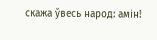скажа ўвесь народ: амін!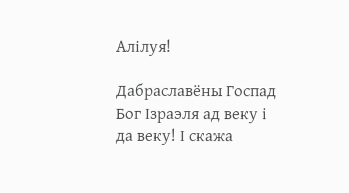Алілуя!

Дабраславёны Госпад Бог Ізраэля ад веку і да веку! І скажа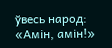ўвесь народ: «Амін, амін!»